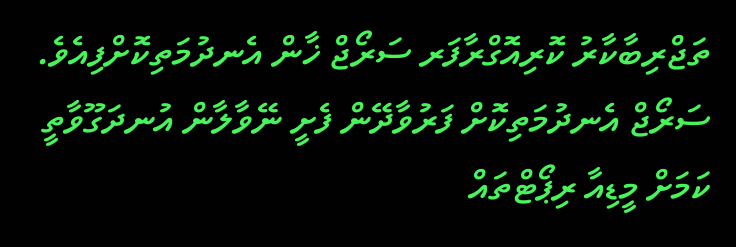ތަޖްރިބާކާރު ކޮރިއޮގްރާފަރ ސަރޯޖް ޚާން އެނދުމަތިކޮށްފިއެވެ. ސަރޯޖް އެނދުމަތިކޮށް ފަރުވާދޭން ފެށީ ނޭވާލާން އުނދަގޫވާތީ ކަމަށް މީޑިއާ ރިޕޯޓްތައް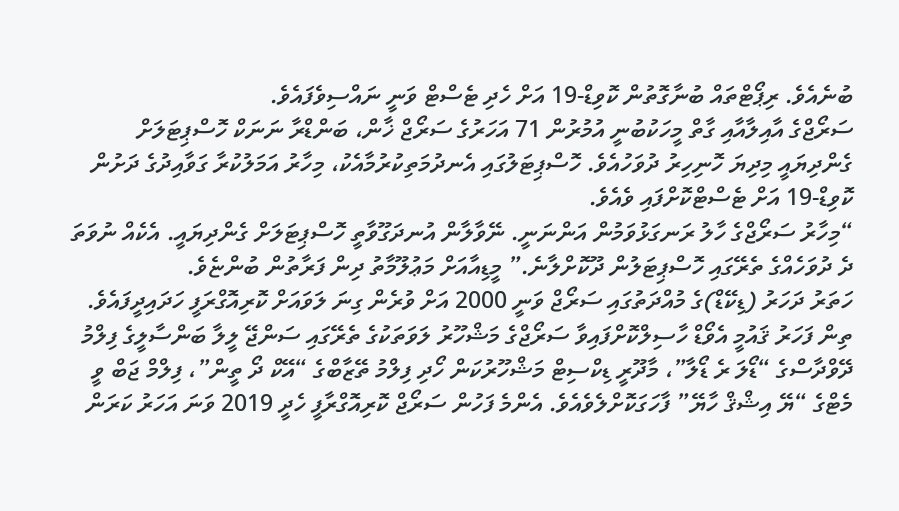ބުނެއެވެ. ރިޕޯޓްތައް ބުނާގޮތުން ކޮވިޑް-19 އަށް ހެދި ޓެސްޓް ވަނީ ނައްސިވެފައެވެ.
ސަރޯޖްގެ އާއިލާއާއި ގާތް މީހަކުބުނީ އުމުރުން 71 އަހަރުގެ ސަރޯޖް ޚާން، ބަންޑްރާ ނަނަކް ހޮސްޕިޓަލަށް ގެންދިޔައީ މިދިޔަ ހޮނިހިރު ދުވަހުއެވެ. ހޮސްޕިޓަލުގައި އެނދުމަތިކުރުމާއެކު، މިހާރު އަމަލުކުރާ ގަވާއިދުގެ ދަށުން ކޮވިޑް-19 އަށް ޓެސްޓްކޮށްފައި ވެއެވެ.
“މިހާރު ސަރޯޖްގެ ހާލު ރަނގަޅުވަމުން އަންނަނީ. ނޭވާލާން އުނދަގޫވާތީ ހޮސްޕިޓަލަށް ގެންދިޔައީ. އެކެއް ނުވަތަ ދެ ދުވަހެއްގެ ތެރޭގައި ހޮސްޕިޓަލުން ދޫކޮށްލާނެ.” މީޑިއާއަށް މަޢުލޫމާތު ދިން ފަރާތުން ބުންޏެވެ.
ހަތަރު ދަހަރު (ޑިކޭޑް)ގެ މުއްދަތުގައި ސަރޯޖް ވަނީ 2000 އަށް ވުރެން ގިނަ ލަވައަށް ކޮރިއޮގްރަފީ ހަދައިދީފައެވެ. ތިން ފަހަރު ޤައުމީ އެވޯޑް ހާސިލްކޮށްފައިވާ ސަރޯޖްގެ މަޝްހޫރު ލަވަތަކުގެ ތެރޭގައި ސަންޖޭ ލީލާ ބަންސާލީގެ ފިލްމު ދޭވްދާސްގެ “ޑޯލަ ރެ ޑޯލާ”، މާދޫރީ ޑިކްސިޓް މަޝްހޫރުކަން ހޯދި ފިލްމު ތޭޒާބްގެ “އޭކް ދޯ ތީން”، ފިލްމް ޖަބް ވީ މެޓްގެ “ޔޭ އިޝްޤް ހާޔޭ” ފާހަގަކޮށްލެވެއެވެ. އެންމެ ފަހުން ސަރޯޖް ކޮރިއޮގްރާފީ ހެދީ 2019 ވަނަ އަހަރު ކަރަން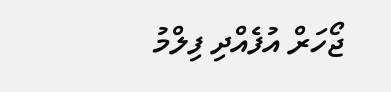ޖޯހަރް އުފެއްދި ފިލްމު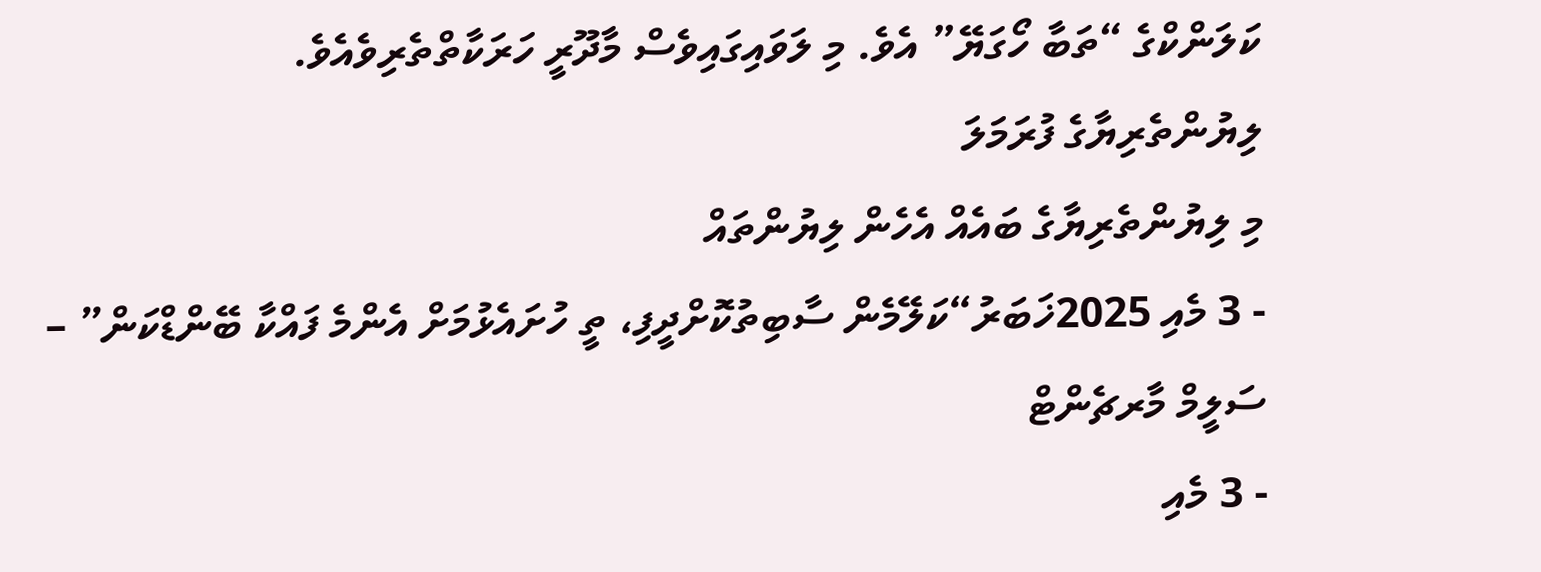ކަލަންކްގެ “ތަބާ ހޯގަޔޭ” އެވެ. މި ލަވައިގައިވެސް މާދޫރީ ހަރަކާތްތެރިވެއެވެ.
ލިޔުންތެރިޔާގެ ފުރަމަލަ
މި ލިޔުންތެރިޔާގެ ބައެއް އެހެން ލިޔުންތައް
- 3 މެއި 2025ޚަބަރު“ކަލޭމެން ސާބިތުކޮށްދީފި، ތީ ހުށައެޅުމަށް އެންމެ ފައްކާ ބޭންޑްކަން” – ސަލީމް މާރޗެންޓް
- 3 މެއި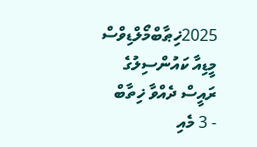2025ޚިޠާބްމޯލްޑިވްސް މީޑިއާ ކައުންސިލުގެ ރައީސް ދެއްވާ ޚިތާބް
- 3 މެއި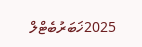2025ޚަބަރުބެޓްލް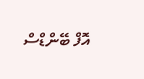އޮފް ބޭންޑްސް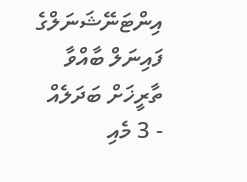އިންޓަނޭޝަނަލްގެ ފައިނަލް ބާއްވާ ތާރީޚަށް ބަދަލެއް
- 3 މެއި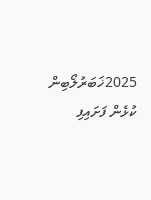2025ޚަބަރުލޯބިން ކުޅެން ފަށައިފި